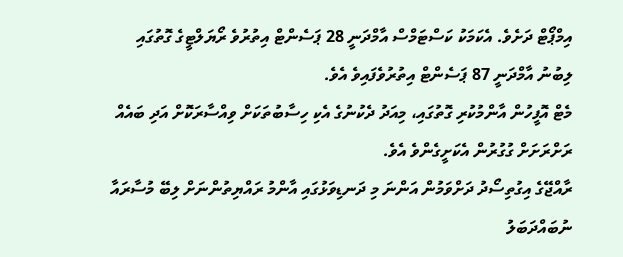އިމްޕޯޓް ދަށެވެ. އެކަމަކު ކަސްޓަމްސް އާމްދަނީ 28 ޕަސެންޓް އިތުރުވެ ރޯޔަލްޓީގެ ގޮތުގައި ލިބުނު އާމްދަނީ 87 ޕަސެންޓް އިތުރުވެފައިވެ އެވެ.
މެޓް އޮފީހުން އާންމުކުރި ގޮތުގައި، މިއަދު ދެކުނުގެ އެކި ހިސާބުތަކަށް ވިއްސާރަކޮށް އަދި ބައެއް ރަށްރަށަށް ގުގުރުން އެކަށީގެންވެ އެވެ.
ރާއްޖޭގެ އިގުތިސޯދު ދަށްވަމުން އަންނަ މި ދަނޑިވަޅުގައި އާންމު ރައްޔިތުންނަށް ލިބޭ މުސާރައާ ނުބައްދަބަލު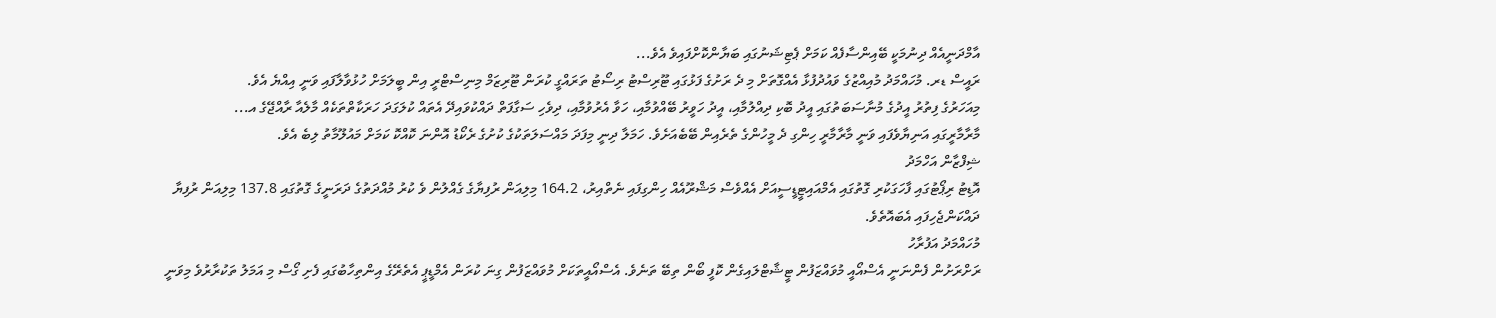އާމްދަނީއެއް ދިނުމަކީ ބޭއިންސާފެއް ކަމަށް ޕެޓިޝަނުގައި ބަޔާންކޮށްފައިވެ އެވެ...
ރައީސް ޑރ. މުހައްމަދު މުއިއްޒުގެ ވައުދުފުޅާ އެއްގޮތަށް މި ދެ ރަށުގެ ފަޅުގައި ޓޫރިސްޓު ރިސޯޓު ތަރައްގީ ކުރަން ޓޫރިޒަމް މިނިސްޓްރީ އިން ބީލަމަށް ހުޅުވާލާފައި ވަނީ އިއްޔެ އެވެ.
މިއަހަރުގެ ފިތުރު އީދުގެ މުނާސަބަތުގައި އީދު ބޮކި ދިއްލުމާއި، އީދު ހަވީރު ބޭއްވުމާއި، ހަވާ އެރުވުމާއި، ދިވެހި ސަގާފަތް ދައްކުވައިދޭ އެތައް ކުލަގަދަ ހަރަކާތްތަކެއް މާލެއާ ރާއްޖޭގެ އ...
މާރާމާރީގައި އަނިޔާވެފައި ވަނީ މާރާމާރީ ހިންގި ދެ މީހުންގެ ތެރެއިން ބޭބެއަށެވެ. ހަމަލާ ދިނީ މިފަދަ މައްސަލަތަކުގެ ކުށުގެ ރެކޯޑު އޮންނަ ކޮއްކޮ ކަމަށް މައުލޫމާތު ލިބެ އެވެ.
ޝިފްޒާން އަހްމަދު
އޮޑިޓު ރިޕޯޓުގައި ފާހަގަކުރި ގޮތުގައި އެމްއައިޓީޑީސީއަށް އެއްވެސް މަޝްރޫއެއް ހިންގިފައި ނެތްއިރު، 164.2 މިލިއަން ރުފިޔާގެ ގެއްލުން ވެ ކުރު މުއްދަތުގެ ދަރަނީގެ ގޮތުގައި 137.8 މިލިއަން ރުފިޔާ ދައްކަންޖެހިފައި އެބައޮތެވެ.
މުހައްމަދު އަފުރާހު
ރަށްރަށުން ފެންނަނީ އެސްއޯއީ މުވައްޒަފުން ޓީޝާޓްލައިގެން ކޮފީ ބޯން ތިބޭ ތަނެވެ. އެސްއޯއީތަކަށް މުވައްޒަފުން ގިނަ ކުރަން އެމްޑީޕީ އެތެރޭގެ އިންތިހާބުގައި ފެށި ގޯސް މި އަމަލު ތަކުރާރުވެ މިވަނީ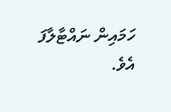ހަމައިން ނައްޓާލާފަ އެވެ.